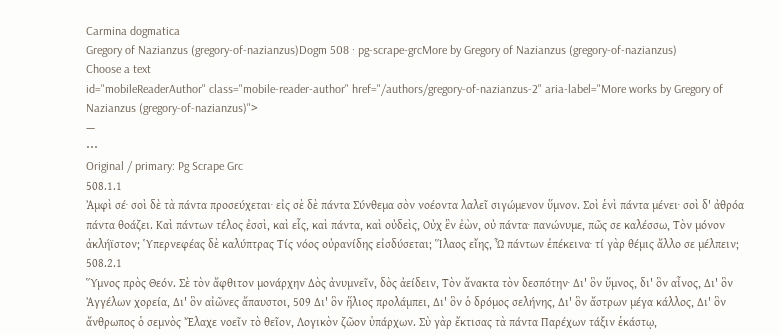Carmina dogmatica
Gregory of Nazianzus (gregory-of-nazianzus)Dogm 508 · pg-scrape-grcMore by Gregory of Nazianzus (gregory-of-nazianzus)
Choose a text
id="mobileReaderAuthor" class="mobile-reader-author" href="/authors/gregory-of-nazianzus-2" aria-label="More works by Gregory of Nazianzus (gregory-of-nazianzus)">
—
⋯
Original / primary: Pg Scrape Grc
508.1.1
Ἀμφὶ σέ· σοὶ δὲ τὰ πάντα προσεύχεται· εἰς σὲ δὲ πάντα Σύνθεμα σὸν νοέοντα λαλεῖ σιγώμενον ὕμνον. Σοὶ ἑνὶ πάντα μένει· σοὶ δ' ἀθρόα πάντα θοάζει. Καὶ πάντων τέλος ἐσσὶ, καὶ εἷς, καὶ πάντα, καὶ οὐδεὶς, Οὐχ ἓν ἐὼν, οὐ πάντα· πανώνυμε, πῶς σε καλέσσω, Τὸν μόνον ἀκλήϊστον; Ὑπερνεφέας δὲ καλύπτρας Τίς νόος οὐρανίδης εἰσδύσεται; Ἵλαος εἴης, Ὦ πάντων ἐπέκεινα· τί γὰρ θέμις ἄλλο σε μέλπειν;
508.2.1
Ὕμνος πρὸς Θεόν. Σὲ τὸν ἄφθιτον μονάρχην Δὸς ἀνυμνεῖν, δὸς ἀείδειν, Τὸν ἄνακτα τὸν δεσπότην· Δι' ὃν ὕμνος, δι' ὃν αἶνος, Δι' ὃν Ἀγγέλων χορεία, Δι' ὃν αἰῶνες ἄπαυστοι, 509 Δι' ὃν ἥλιος προλάμπει, Δι' ὃν ὁ δρόμος σελήνης, Δι' ὃν ἄστρων μέγα κάλλος, Δι' ὃν ἄνθρωπος ὁ σεμνὸς Ἔλαχε νοεῖν τὸ θεῖον, Λογικὸν ζῶον ὑπάρχων. Σὺ γὰρ ἔκτισας τὰ πάντα Παρέχων τάξιν ἑκάστῳ,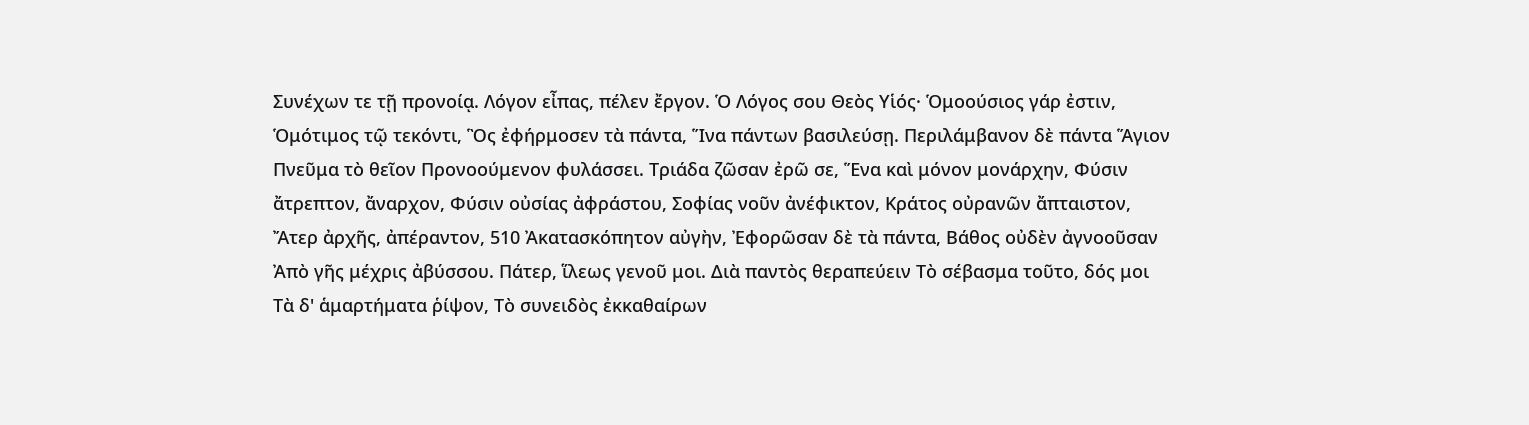Συνέχων τε τῇ προνοίᾳ. Λόγον εἶπας, πέλεν ἔργον. Ὁ Λόγος σου Θεὸς Υἱός· Ὁμοούσιος γάρ ἐστιν, Ὁμότιμος τῷ τεκόντι, Ὃς ἐφήρμοσεν τὰ πάντα, Ἵνα πάντων βασιλεύσῃ. Περιλάμβανον δὲ πάντα Ἅγιον Πνεῦμα τὸ θεῖον Προνοούμενον φυλάσσει. Τριάδα ζῶσαν ἐρῶ σε, Ἕνα καὶ μόνον μονάρχην, Φύσιν ἄτρεπτον, ἄναρχον, Φύσιν οὐσίας ἀφράστου, Σοφίας νοῦν ἀνέφικτον, Κράτος οὐρανῶν ἄπταιστον, Ἄτερ ἀρχῆς, ἀπέραντον, 510 Ἀκατασκόπητον αὐγὴν, Ἐφορῶσαν δὲ τὰ πάντα, Βάθος οὐδὲν ἀγνοοῦσαν Ἀπὸ γῆς μέχρις ἀβύσσου. Πάτερ, ἵλεως γενοῦ μοι. Διὰ παντὸς θεραπεύειν Τὸ σέβασμα τοῦτο, δός μοι Τὰ δ' ἁμαρτήματα ῥίψον, Τὸ συνειδὸς ἐκκαθαίρων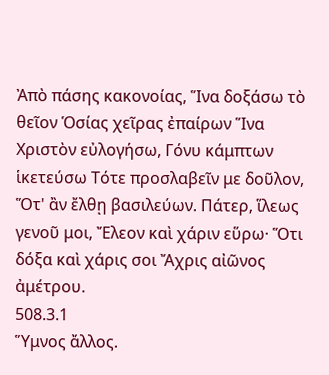Ἀπὸ πάσης κακονοίας, Ἵνα δοξάσω τὸ θεῖον Ὁσίας χεῖρας ἐπαίρων Ἵνα Χριστὸν εὐλογήσω, Γόνυ κάμπτων ἱκετεύσω Τότε προσλαβεῖν με δοῦλον, Ὅτ' ἂν ἔλθῃ βασιλεύων. Πάτερ, ἵλεως γενοῦ μοι, Ἔλεον καὶ χάριν εὕρω· Ὅτι δόξα καὶ χάρις σοι Ἄχρις αἰῶνος ἀμέτρου.
508.3.1
Ὕμνος ἄλλος.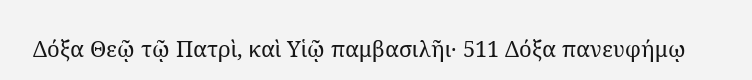Δόξα Θεῷ τῷ Πατρὶ, καὶ Υἱῷ παμβασιλῆι· 511 Δόξα πανευφήμῳ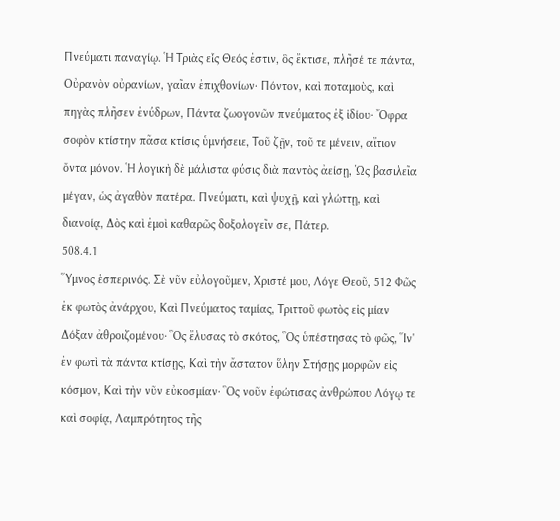Πνεύματι παναγίῳ. Ἡ Τριὰς εἷς Θεός ἐστιν, ὃς ἔκτισε, πλῆσέ τε πάντα, Οὐρανὸν οὐρανίων, γαῖαν ἐπιχθονίων· Πόντον, καὶ ποταμοὺς, καὶ πηγὰς πλῆσεν ἐνύδρων, Πάντα ζωογονῶν πνεύματος ἐξ ἰδίου· Ὄφρα σοφὸν κτίστην πᾶσα κτίσις ὑμνήσειε, Τοῦ ζῇν, τοῦ τε μένειν, αἴτιον ὄντα μόνον. Ἡ λογικὴ δὲ μάλιστα φύσις διὰ παντὸς ἀείσῃ, Ὡς βασιλεῖα μέγαν, ὡς ἀγαθὸν πατέρα. Πνεύματι, καὶ ψυχῇ, καὶ γλώττῃ, καὶ διανοίᾳ, Δὸς καὶ ἐμοὶ καθαρῶς δοξολογεῖν σε, Πάτερ.
508.4.1
Ὕμνος ἑσπερινός. Σὲ νῦν εὐλογοῦμεν, Χριστέ μου, Λόγε Θεοῦ, 512 Φῶς ἐκ φωτὸς ἀνάρχου, Καὶ Πνεύματος ταμίας, Τριττοῦ φωτὸς εἰς μίαν Δόξαν ἀθροιζομένου· Ὃς ἔλυσας τὸ σκότος, Ὃς ὑπέστησας τὸ φῶς, Ἵν' ἐν φωτὶ τὰ πάντα κτίσῃς, Καὶ τὴν ἄστατον ὕλην Στήσῃς μορφῶν εἰς κόσμον, Καὶ τὴν νῦν εὐκοσμίαν· Ὃς νοῦν ἐφώτισας ἀνθρώπου Λόγῳ τε καὶ σοφίᾳ, Λαμπρότητος τῆς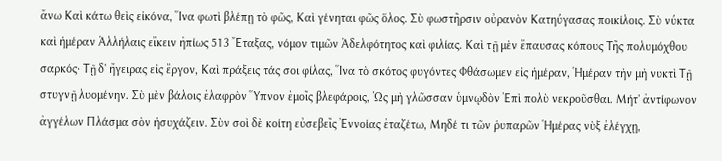ἄνω Καὶ κάτω θεὶς εἰκόνα, Ἵνα φωτὶ βλέπῃ τὸ φῶς, Καὶ γένηται φῶς ὅλος. Σὺ φωστῆρσιν οὐρανὸν Κατηύγασας ποικίλοις. Σὺ νύκτα καὶ ἡμέραν Ἀλλήλαις εἴκειν ἠπίως 513 Ἔταξας, νόμον τιμῶν Ἀδελφότητος καὶ φιλίας. Καὶ τῇ μὲν ἔπαυσας κόπους Τῆς πολυμόχθου σαρκός· Τῇ δ' ἤγειρας εἰς ἔργον, Καὶ πράξεις τάς σοι φίλας, Ἵνα τὸ σκότος φυγόντες Φθάσωμεν εἰς ἡμέραν, Ἡμέραν τὴν μὴ νυκτὶ Τῇ στυγνῇ λυομένην. Σὺ μὲν βάλοις ἐλαφρὸν Ὕπνον ἐμοῖς βλεφάροις, Ὡς μὴ γλῶσσαν ὑμνῳδὸν Ἐπὶ πολὺ νεκροῦσθαι. Μήτ' ἀντίφωνον ἀγγέλων Πλάσμα σὸν ἡσυχάζειν. Σὺν σοὶ δὲ κοίτη εὐσεβεῖς Ἐννοίας ἐταζέτω, Μηδέ τι τῶν ῥυπαρῶν Ἡμέρας νὺξ ἐλέγχῃ,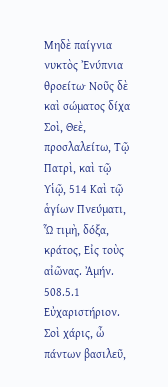Μηδὲ παίγνια νυκτὸς Ἐνύπνια θροείτω· Νοῦς δὲ καὶ σώματος δίχα Σοὶ, Θεὲ, προσλαλείτω, Τῷ Πατρὶ, καὶ τῷ Υἱῷ, 514 Καὶ τῷ ἁγίων Πνεύματι, Ὧ τιμὴ, δόξα, κράτος, Εἰς τοὺς αἰῶνας. Ἀμήν.
508.5.1
Εὐχαριστήριον. Σοὶ χάρις, ὦ πάντων βασιλεῦ,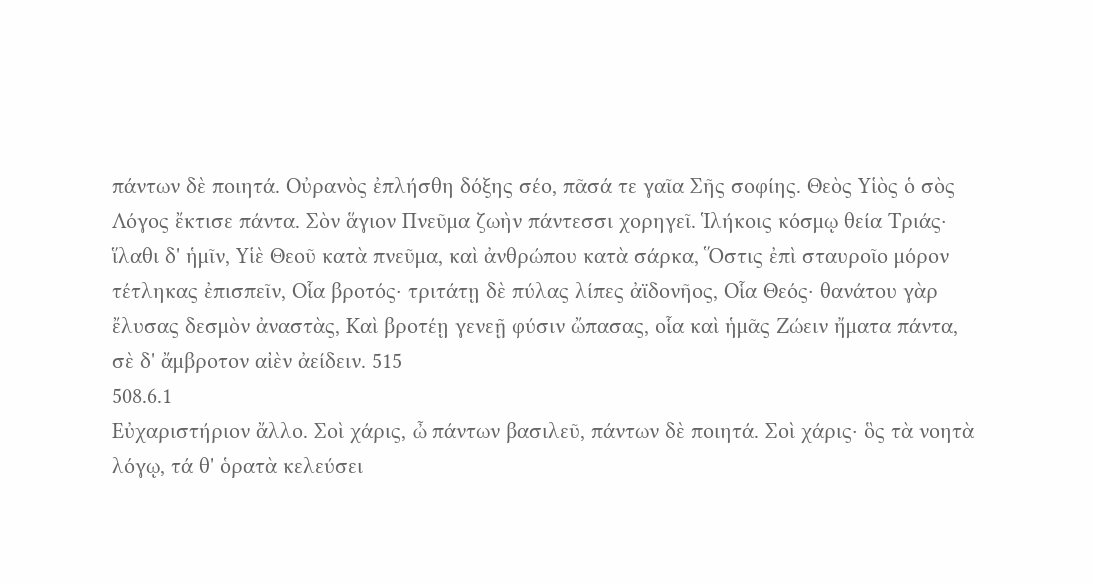πάντων δὲ ποιητά. Οὐρανὸς ἐπλήσθη δόξης σέο, πᾶσά τε γαῖα Σῆς σοφίης. Θεὸς Υἱὸς ὁ σὸς Λόγος ἔκτισε πάντα. Σὸν ἅγιον Πνεῦμα ζωὴν πάντεσσι χορηγεῖ. Ἱλήκοις κόσμῳ θεία Τριάς· ἵλαθι δ' ἡμῖν, Υἱὲ Θεοῦ κατὰ πνεῦμα, καὶ ἀνθρώπου κατὰ σάρκα, Ὅστις ἐπὶ σταυροῖο μόρον τέτληκας ἐπισπεῖν, Οἷα βροτός· τριτάτῃ δὲ πύλας λίπες ἀϊδονῆος, Οἷα Θεός· θανάτου γὰρ ἔλυσας δεσμὸν ἀναστὰς, Καὶ βροτέῃ γενεῇ φύσιν ὤπασας, οἷα καὶ ἡμᾶς Ζώειν ἤματα πάντα, σὲ δ' ἄμβροτον αἰὲν ἀείδειν. 515
508.6.1
Εὐχαριστήριον ἄλλο. Σοὶ χάρις, ὦ πάντων βασιλεῦ, πάντων δὲ ποιητά. Σοὶ χάρις· ὃς τὰ νοητὰ λόγῳ, τά θ' ὁρατὰ κελεύσει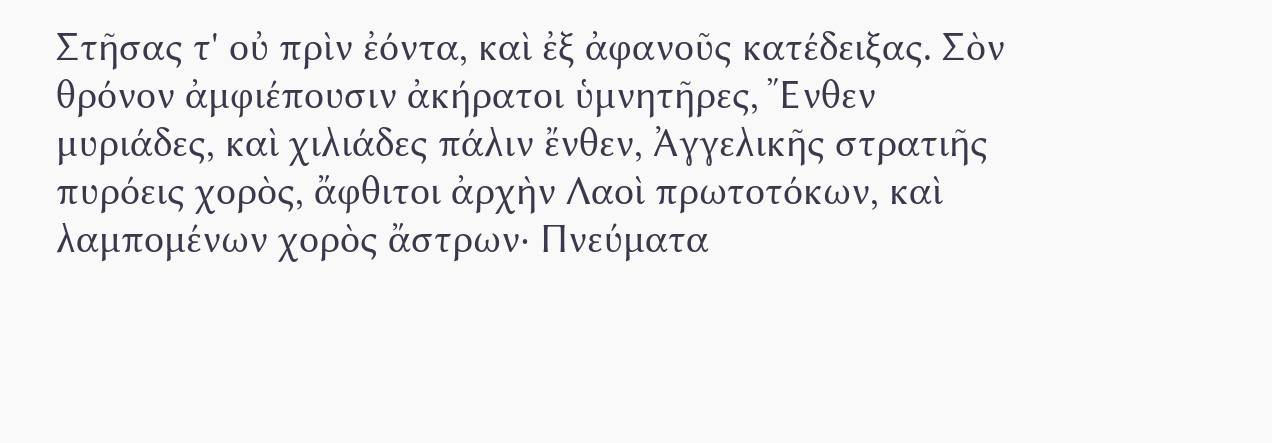Στῆσας τ' οὐ πρὶν ἐόντα, καὶ ἐξ ἀφανοῦς κατέδειξας. Σὸν θρόνον ἀμφιέπουσιν ἀκήρατοι ὑμνητῆρες, Ἔνθεν μυριάδες, καὶ χιλιάδες πάλιν ἔνθεν, Ἀγγελικῆς στρατιῆς πυρόεις χορὸς, ἄφθιτοι ἀρχὴν Λαοὶ πρωτοτόκων, καὶ λαμπομένων χορὸς ἄστρων· Πνεύματα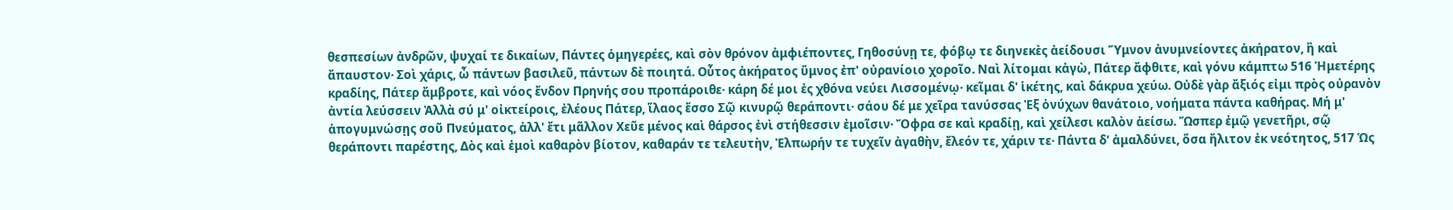θεσπεσίων ἀνδρῶν, ψυχαί τε δικαίων, Πάντες ὁμηγερέες, καὶ σὸν θρόνον ἀμφιέποντες, Γηθοσύνῃ τε, φόβῳ τε διηνεκὲς ἀείδουσι Ὕμνον ἀνυμνείοντες ἀκήρατον, ἢ καὶ ἄπαυστον· Σοὶ χάρις, ὦ πάντων βασιλεῦ, πάντων δὲ ποιητά. Οὗτος ἀκήρατος ὕμνος ἐπ' οὐρανίοιο χοροῖο. Ναὶ λίτομαι κἀγὼ, Πάτερ ἄφθιτε, καὶ γόνυ κάμπτω 516 Ἡμετέρης κραδίης, Πάτερ ἄμβροτε, καὶ νόος ἔνδον Πρηνής σου προπάροιθε· κάρη δέ μοι ἐς χθόνα νεύει Λισσομένῳ· κεῖμαι δ' ἱκέτης, καὶ δάκρυα χεύω. Οὐδὲ γὰρ ἄξιός εἰμι πρὸς οὐρανὸν ἀντία λεύσσειν Ἀλλὰ σύ μ' οἰκτείροις, ἐλέους Πάτερ, ἵλαος ἔσσο Σῷ κινυρῷ θεράποντι· σάου δέ με χεῖρα τανύσσας Ἐξ ὀνύχων θανάτοιο, νοήματα πάντα καθήρας. Μή μ' ἀπογυμνώσῃς σοῦ Πνεύματος, ἀλλ' ἔτι μᾶλλον Χεῦε μένος καὶ θάρσος ἐνὶ στήθεσσιν ἐμοῖσιν· Ὄφρα σε καὶ κραδίῃ, καὶ χείλεσι καλὸν ἀείσω. Ὥσπερ ἐμῷ γενετῆρι, σῷ θεράποντι παρέστης, Δὸς καὶ ἐμοὶ καθαρὸν βίοτον, καθαράν τε τελευτὴν, Ἐλπωρήν τε τυχεῖν ἀγαθὴν, ἔλεόν τε, χάριν τε· Πάντα δ' ἀμαλδύνει, ὅσα ἤλιτον ἐκ νεότητος, 517 Ὡς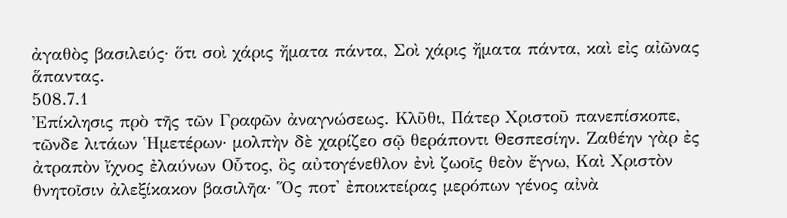ἀγαθὸς βασιλεύς· ὅτι σοὶ χάρις ἤματα πάντα, Σοὶ χάρις ἤματα πάντα, καὶ εἰς αἰῶνας ἅπαντας.
508.7.1
Ἐπίκλησις πρὸ τῆς τῶν Γραφῶν ἀναγνώσεως. Κλῦθι, Πάτερ Χριστοῦ πανεπίσκοπε, τῶνδε λιτάων Ἡμετέρων· μολπὴν δὲ χαρίζεο σῷ θεράποντι Θεσπεσίην. Ζαθέην γὰρ ἐς ἀτραπὸν ἴχνος ἐλαύνων Οὗτος, ὃς αὐτογένεθλον ἐνὶ ζωοῖς θεὸν ἔγνω, Καὶ Χριστὸν θνητοῖσιν ἀλεξίκακον βασιλῆα· Ὅς ποτ' ἐποικτείρας μερόπων γένος αἰνὰ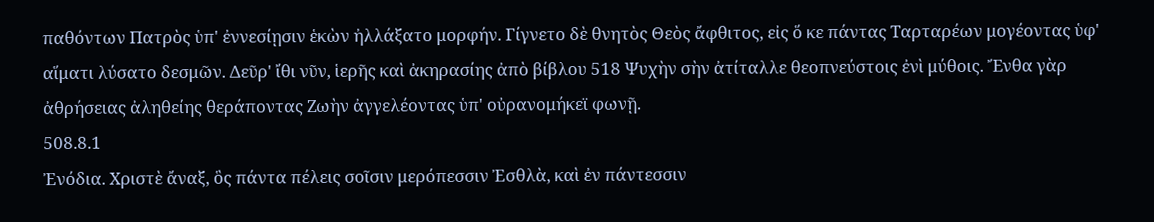παθόντων Πατρὸς ὑπ' ἐννεσίῃσιν ἑκὼν ἠλλάξατο μορφήν. Γίγνετο δὲ θνητὸς Θεὸς ἄφθιτος, εἰς ὅ κε πάντας Ταρταρέων μογέοντας ὑφ' αἵματι λύσατο δεσμῶν. Δεῦρ' ἴθι νῦν, ἱερῆς καὶ ἀκηρασίης ἀπὸ βίβλου 518 Ψυχὴν σὴν ἀτίταλλε θεοπνεύστοις ἐνὶ μύθοις. Ἔνθα γὰρ ἀθρήσειας ἀληθείης θεράποντας Ζωὴν ἀγγελέοντας ὑπ' οὐρανομήκεϊ φωνῇ.
508.8.1
Ἐνόδια. Χριστὲ ἄναξ, ὃς πάντα πέλεις σοῖσιν μερόπεσσιν Ἐσθλὰ, καὶ ἐν πάντεσσιν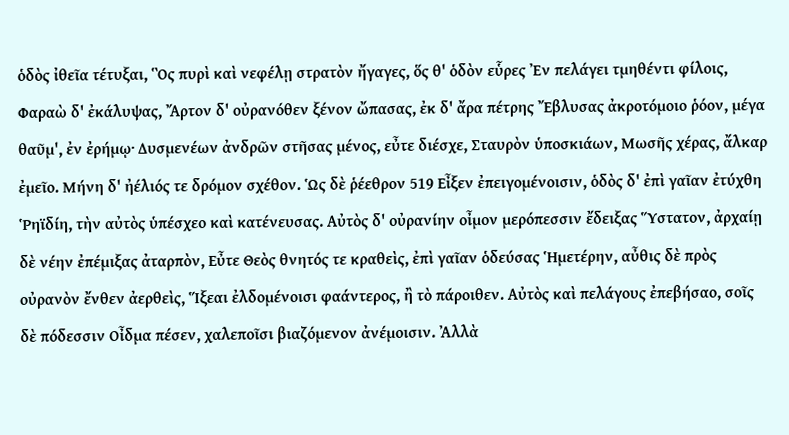ὁδὸς ἰθεῖα τέτυξαι, Ὃς πυρὶ καὶ νεφέλῃ στρατὸν ἤγαγες, ὅς θ' ὁδὸν εὗρες Ἐν πελάγει τμηθέντι φίλοις, Φαραὼ δ' ἐκάλυψας, Ἄρτον δ' οὐρανόθεν ξένον ὤπασας, ἐκ δ' ἄρα πέτρης Ἔβλυσας ἀκροτόμοιο ῥόον, μέγα θαῦμ', ἐν ἐρήμῳ· Δυσμενέων ἀνδρῶν στῆσας μένος, εὖτε διέσχε, Σταυρὸν ὑποσκιάων, Μωσῆς χέρας, ἄλκαρ ἐμεῖο. Μήνη δ' ἠέλιός τε δρόμον σχέθον. Ὡς δὲ ῥέεθρον 519 Εἶξεν ἐπειγομένοισιν, ὁδὸς δ' ἐπὶ γαῖαν ἐτύχθη Ῥηϊδίη, τὴν αὐτὸς ὑπέσχεο καὶ κατένευσας. Αὐτὸς δ' οὐρανίην οἶμον μερόπεσσιν ἔδειξας Ὕστατον, ἀρχαίῃ δὲ νέην ἐπέμιξας ἀταρπὸν, Εὖτε Θεὸς θνητός τε κραθεὶς, ἐπὶ γαῖαν ὁδεύσας Ἡμετέρην, αὖθις δὲ πρὸς οὐρανὸν ἔνθεν ἀερθεὶς, Ἵξεαι ἐλδομένοισι φαάντερος, ἢ τὸ πάροιθεν. Αὐτὸς καὶ πελάγους ἐπεβήσαο, σοῖς δὲ πόδεσσιν Οἶδμα πέσεν, χαλεποῖσι βιαζόμενον ἀνέμοισιν. Ἀλλὰ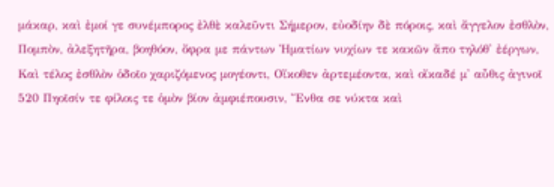μάκαρ, καὶ ἐμοί γε συνέμπορος ἐλθὲ καλεῦντι Σήμερον, εὐοδίην δὲ πόροις, καὶ ἄγγελον ἐσθλὸν, Πομπὸν, ἀλεξητῆρα, βοηθόον, ὄφρα με πάντων Ἠματίων νυχίων τε κακῶν ἄπο τηλόθ' ἐέργων, Καὶ τέλος ἐσθλὸν ὁδοῖο χαριζόμενος μογέοντι, Οἴκοθεν ἀρτεμέοντα, καὶ οἴκαδέ μ' αὖθις ἀγινοῖ 520 Πηοῖσίν τε φίλοις τε ὁμὸν βίον ἀμφιέπουσιν, Ἔνθα σε νύκτα καὶ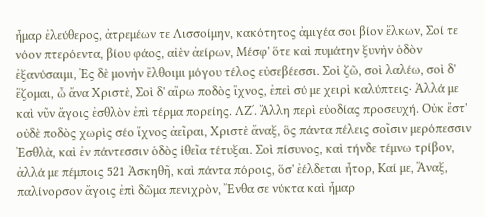ἦμαρ ἐλεύθερος, ἀτρεμέων τε Λισσοίμην, κακότητος ἀμιγέα σοι βίον ἕλκων, Σοί τε νόον πτερόεντα, βίου φάος, αἰὲν ἀείρων, Μέσφ' ὅτε καὶ πυμάτην ξυνὴν ὁδὸν ἐξανύσαιμι, Ἐς δὲ μονὴν ἔλθοιμι μόγου τέλος εὐσεβέεσσι. Σοὶ ζῶ, σοὶ λαλέω, σοὶ δ' ἕζομαι, ὦ ἄνα Χριστὲ, Σοὶ δ' αἴρω ποδὸς ἴχνος, ἐπεὶ σύ με χειρὶ καλύπτεις· Ἀλλά με καὶ νῦν ἄγοις ἐσθλὸν ἐπὶ τέρμα πορείης. ΛΖʹ. Ἄλλη περὶ εὐοδίας προσευχή. Οὐκ ἔστ' οὐδὲ ποδὸς χωρὶς σέο ἴχνος ἀεῖραι, Χριστὲ ἄναξ, ὃς πάντα πέλεις σοῖσιν μερόπεσσιν Ἐσθλὰ, καὶ ἐν πάντεσσιν ὁδὸς ἰθεῖα τέτυξαι. Σοὶ πίσυνος, καὶ τήνδε τέμνω τρίβον, ἀλλά με πέμποις 521 Ἀσκηθῆ, καὶ πάντα πόροις, ὅσ' ἐέλδεται ἦτορ, Καί με, Ἄναξ, παλίνορσον ἄγοις ἐπὶ δῶμα πενιχρὸν, Ἔνθα σε νύκτα καὶ ἦμαρ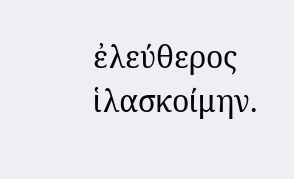ἐλεύθερος ἱλασκοίμην.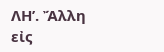ΛΗʹ. Ἄλλη εἰς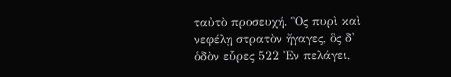ταὐτὸ προσευχή. Ὃς πυρὶ καὶ νεφέλῃ στρατὸν ἤγαγες, ὃς δ' ὁδὸν εὗρες 522 Ἐν πελάγει,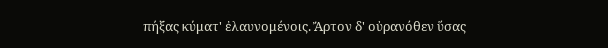πήξας κύματ' ἐλαυνομένοις. Ἄρτον δ' οὐρανόθεν ὕσας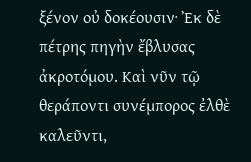ξένον οὐ δοκέουσιν· Ἐκ δὲ πέτρης πηγὴν ἔβλυσας ἀκροτόμου. Καὶ νῦν τῷ θεράποντι συνέμπορος ἐλθὲ καλεῦντι,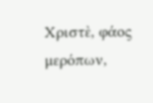Χριστὲ, φάος μερόπων,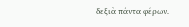δεξιὰ πάντα φέρων.